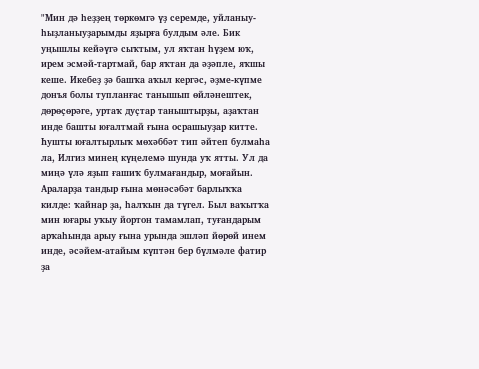"Мин дә һеҙҙең төркөмгә үҙ серемде, уйланыу-һыҙланыуҙарымды яҙырға булдым әле. Бик уңышлы кейәүгә сыҡтым, ул яҡтан һүҙем юҡ, ирем эсмәй-тартмай, бар яҡтан да әҙәпле, яҡшы кеше. Икебеҙ ҙә башҡа аҡыл кергәс, әҙме-күпме донъя болы тупланғас танышып өйләнештек, дөрөҫөрәге, уртаҡ дуҫтар таныштырҙы, аҙаҡтан инде башты юғалтмай ғына осрашыуҙар китте. Һушты юғалтырлыҡ мөхәббәт тип әйтеп булмаһа ла, Илгиз минең күңелемә шунда уҡ ятты. Ул да миңә үлә яҙып ғашиҡ булмағандыр, моғайын. Араларҙа тандыр ғына мөнәсәбәт барлыҡҡа килде: ҡайнар ҙа, һалҡын да түгел. Был ваҡытҡа мин юғары уҡыу йортон тамамлап, туғандарым арҡаһында арыу ғына урында эшләп йөрөй инем инде, әсәйем-атайым күптән бер бүлмәле фатир ҙа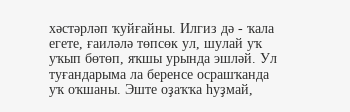хәстәрләп ҡуйғайны. Илгиз дә - ҡала егете, ғаиләлә төпсөк ул, шулай уҡ уҡып бөтөп, яҡшы урында эшләй. Ул туғандарыма ла беренсе осрашҡанда уҡ оҡшаны. Эште оҙаҡҡа һуҙмай,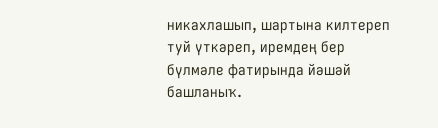никахлашып, шартына килтереп туй үткәреп, иремдең бер бүлмәле фатирында йәшәй башланыҡ.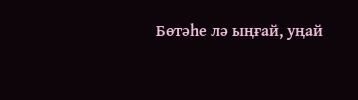Бөтәһе лә ыңғай, уңай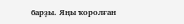барҙы. Яңы ҡоролған